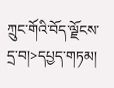ཀྲུང་གོའི་བོད་ལྗོངས་དྲ་བ།>དཔྱད་གཏམ།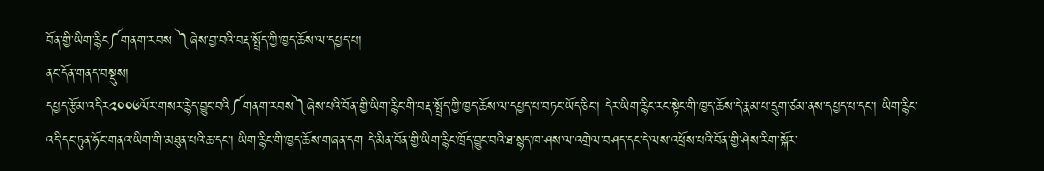བོན་གྱི་ཡིག་རྙིང༼གནག་རབས ༽ཞེས་བྱ་བའི་བརྡ་སྤྲོད་ཀྱི་ཁྱད་ཆོས་ལ་དཔྱད་པ།
ནང་དོན་གནད་བསྡུས།
དཔྱད་རྩོམ་འདིར༢༠༠༦ལོར་གསར་རྙེད་བྱུང་བའི༼གནག་རབས༽ཞེས་པའི་བོན་གྱི་ཡིག་རྙིང་གི་བརྡ་སྤྲོད་ཀྱི་ཁྱད་ཆོས་ལ་དཔྱད་པ་བཏང་ཡོད་ཅིང་། དེར་ཡིག་རྙིང་རང་སྟེང་གི་ཁྱད་ཆོས་དེ་རྣམ་པ་དྲུག་ཙམ་ནས་དཔྱད་པ་དང་། ཡིག་རྙིང་འདི་དང་ཏུན་ཧོང་གནའ་ཡིག་གི་མཐུན་པའི་ཆ་དང་། ཡིག་རྙིང་གི་ཁྱད་ཆོས་གཞན་དག དེ་མིན་བོན་གྱི་ཡིག་རྙིང་ཁྲོད་བྱུང་བའི་ཐ་སྙད་ཁ་ཤས་ལ་འགྲེལ་བཤད་དང་དེ་ལས་འཕྲོས་པའི་བོན་གྱི་ཤེས་རིག་སྐོར་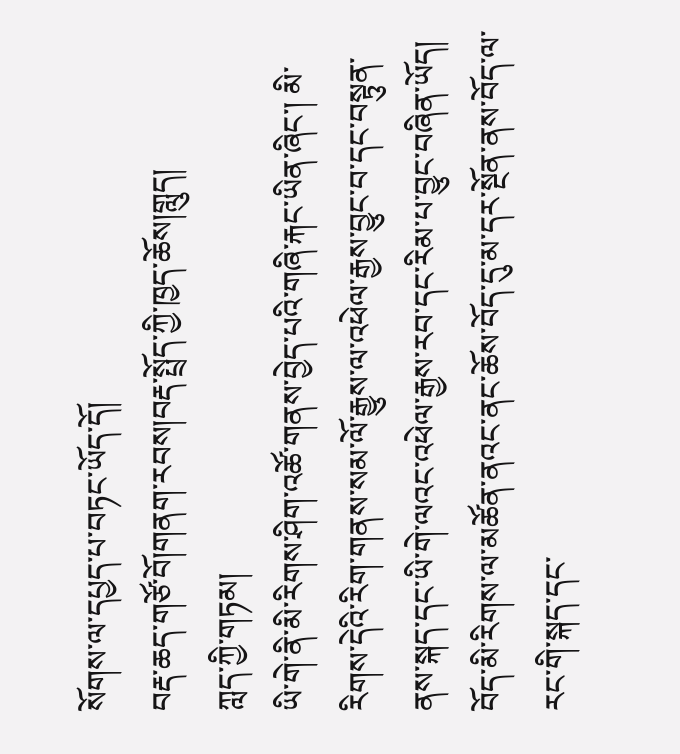སོགས་ལ་དཔྱད་པ་བཏང་ཡོད་དོ།
བརྡ་ཆད་གཙོ་བོ།གནག་རབས།བརྡ་སྤྲོད་ཀྱི་ཁྱད་ཆོས།གླུད།
ཀླད་ཀྱི་གཏམ།
ཡི་གེ་ནི་མི་རིགས་ཤིག་འཚོ་གནས་བྱེད་པའི་གཞི་རྐང་ཡིན་ཞིང་། མི་རིགས་དེའི་རིག་གནས་སམ་ལོ་རྒྱུས་ལ་འཕེལ་རྒྱས་བྱུང་བ་དང་བསྟུན་ནས་སྐད་དང་ཡི་གེ་ལའང་འཕེལ་རྒྱས་རབ་དང་རིམ་པ་བྱུང་བཞིན་ཡོད། བོད་མི་རིགས་ལ་མཚོན་ནའང་ནང་ཆོས་བོད་དུ་མ་དར་སྔོན་ནས་བོད་ལ་རང་གི་སྐད་དང་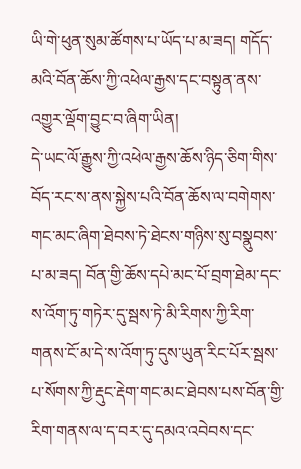ཡི་གེ་ཕུན་སུམ་ཚོགས་པ་ཡོད་པ་མ་ཟད། གདོད་མའི་བོན་ཆོས་ཀྱི་འཕེལ་རྒྱས་དང་བསྟུན་ནས་འགྱུར་ལྡོག་བྱུང་བ་ཞིག་ཡིན།
དེ་ཡང་ལོ་རྒྱུས་ཀྱི་འཕེལ་རྒྱས་ཆོས་ཉིད་ཅིག་གིས་བོད་རང་ས་ནས་སྐྱེས་པའི་བོན་ཆོས་ལ་བགེགས་གང་མང་ཞིག་ཐེབས་ཏེ་ཐེངས་གཉིས་སུ་བསྣུབས་པ་མ་ཟད། བོན་གྱི་ཆོས་དཔེ་མང་པོ་བྲག་ཐེམ་དང་ས་འོག་ཏུ་གཏེར་དུ་སྦས་ཏེ་མི་རིགས་ཀྱི་རིག་གནས་ངོ་མ་དེ་ས་འོག་ཏུ་དུས་ཡུན་རིང་པོར་སྦས་པ་སོགས་ཀྱི་རྡུང་རྡེག་གང་མང་ཐེབས་པས་བོན་གྱི་རིག་གནས་ལ་ད་བར་དུ་དམའ་འབེབས་དང་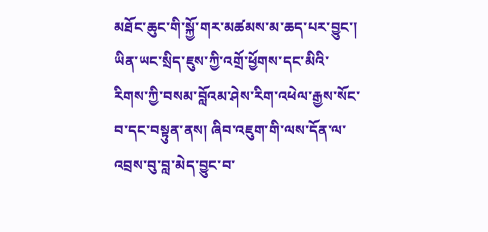མཐོང་ཆུང་གི་སྐྱོ་གར་མཚམས་མ་ཆད་པར་བྱུང་། ཡིན་ཡང་སྲིད་ཇུས་ཀྱི་འགྲོ་ཕྱོགས་དང་མིའི་རིགས་ཀྱི་བསམ་བློའམ་ཤེས་རིག་འཕེལ་རྒྱས་སོང་བ་དང་བསྟུན་ནས། ཞིབ་འཇུག་གི་ལས་དོན་ལ་འབྲས་བུ་བླ་མེད་བྱུང་བ་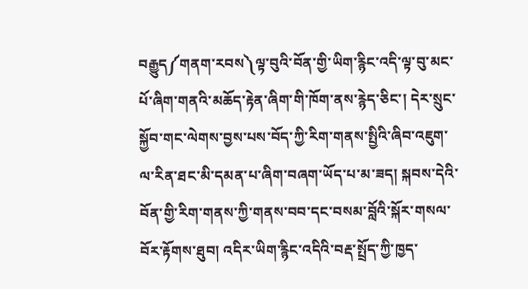བརྒྱུད༼གནག་རབས༽ལྟ་བུའི་བོན་གྱི་ཡིག་རྙིང་འདི་ལྟ་བུ་མང་པོ་ཞིག་གནའི་མཆོད་རྟེན་ཞིག་གི་ཁོག་ནས་རྙེད་ཅིང་། དེར་སྲུང་སྐྱོབ་གང་ལེགས་བྱས་པས་བོད་ཀྱི་རིག་གནས་སྤྱིའི་ཞིབ་འཇུག་ལ་རིན་ཐང་མི་དམན་པ་ཞིག་བཞག་ཡོད་པ་མ་ཟད། སྐབས་དེའི་བོན་གྱི་རིག་གནས་ཀྱི་གནས་བབ་དང་བསམ་བློའི་སྐོར་གསལ་བོར་རྟོགས་ཐུབ། འདིར་ཡིག་རྙིང་འདིའི་བརྡ་སྤྲོད་ཀྱི་ཁྱད་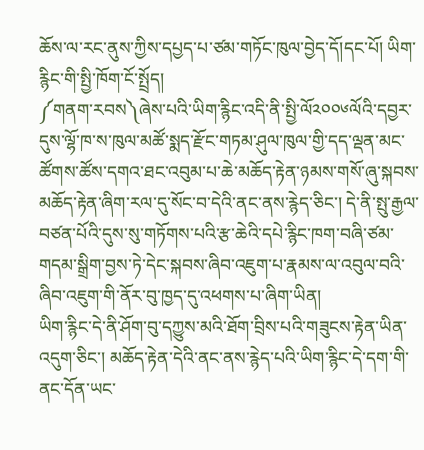ཆོས་ལ་རང་ནུས་ཀྱིས་དཔྱད་པ་ཙམ་གཏོང་ཁུལ་བྱེད་དོ།དང་པོ། ཡིག་རྙིང་གི་སྤྱི་ཁོག་ངོ་སྤྲོད།
༼གནག་རབས༽ཞེས་པའི་ཡིག་རྙིང་འདི་ནི་སྤྱི་ལོ༢༠༠༦ལོའི་དབྱར་དུས་ལྷོ་ཁ་ས་ཁུལ་མཚོ་སྨད་རྫོང་གཏམ་ཤུལ་ཁུལ་གྱི་དད་ལྡན་མང་ཚོགས་ཚོས་དགའ་ཐང་འབུམ་པ་ཆེ་མཆོད་རྟེན་ཉམས་གསོ་ཞུ་སྐབས་མཆོད་རྟེན་ཞིག་རལ་དུ་སོང་བ་དེའི་ནང་ནས་རྙེད་ཅིང་། དེ་ནི་སྤུ་རྒྱལ་བཙན་པོའི་དུས་སུ་གཏོགས་པའི་རྩ་ཆེའི་དཔེ་རྙིང་ཁག་བཞི་ཙམ་གདམ་སྒྲིག་བྱས་ཏེ་དེང་སྐབས་ཞིབ་འཇུག་པ་རྣམས་ལ་འབུལ་བའི་ཞིབ་འཇུག་གི་ནོར་བུ་ཁྱད་དུ་འཕགས་པ་ཞིག་ཡིན།
ཡིག་རྙིང་དེ་ནི་ཤོག་བུ་དཀྱུས་མའི་ཐོག་བྲིས་པའི་གཟུངས་རྟེན་ཡིན་འདུག་ཅིང་། མཆོད་རྟེན་དེའི་ནང་ནས་རྙེད་པའི་ཡིག་རྙིང་དེ་དག་གི་ནང་དོན་ཡང་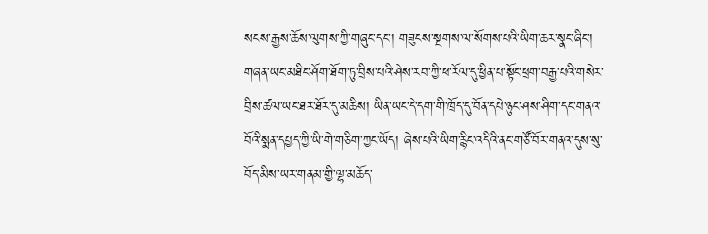སངས་རྒྱས་ཆོས་ལུགས་ཀྱི་གཞུང་དང་། གཟུངས་སྔགས་ལ་སོགས་པའི་ཡིག་ཆར་སྣང་ཞིང་། གཞན་ཡང་མཐིང་ཤོག་ཐོག་ཏུ་བྲིས་པའི་ཤེས་རབ་ཀྱི་ཕ་རོལ་དུ་ཕྱིན་པ་སྟོང་ཕྲག་བརྒྱ་པའི་གསེར་བྲིས་ཚལ་ཡང་ཐར་ཐོར་དུ་མཆིས། ཡིན་ཡང་དེ་དག་གི་ཁྲོད་དུ་བོན་དཔེ་ཉུང་ཤས་ཤིག་དང་གནའ་བོའི་སྨན་དཔྱད་ཀྱི་ཡི་གེ་གཅིག་ཀྱང་ཡོད། ཞེས་པའི་ཡིག་རྙིང་འདིའི་ནང་གཙོ་བོར་གནའ་དུས་སུ་བོད་མིས་ཡར་གནམ་གྱི་ལྷ་མཆོད་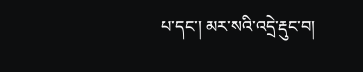པ་དང་། མར་སའི་འདྲེ་རྡུང་བ།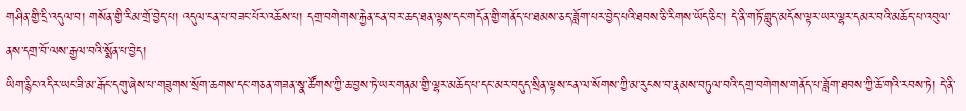གཤིན་གྱི་དྲི་འདུལ་བ། གསོན་གྱི་རིམ་གྲོ་བྱེད་པ། འདུལ་ངན་པ་བཟང་པོར་འཆོས་པ། དགྲ་བགེགས་རྐྱེན་ངན་བར་ཆད་ཐན་ལྟས་དང་གདོན་གྱི་གནོད་པ་ཐམས་ཅད་ཟློག་པར་བྱེད་པའི་ཐབས་ཅི་རིགས་ཡོད་ཅིང་། དེ་ནི་གཏོ་གླུད་མདོས་ལྟར་ཡར་ལྷར་དམར་བའི་མཆོད་པ་འབུལ་ནས་དགྲ་བོ་ལས་རྒྱལ་བའི་སྨོན་པ་བྱེད།
ཡིག་རྙིང་འདིར་ཡང་ཟི་མ་རྒོང་དགུ་ཞེས་པ་གཟུགས་སྲོག་ཆགས་དང་གཅན་གཟན་སྣ་ཚོགས་ཀྱི་ཆ་བྱས་ཏེ་ཡར་གནམ་གྱི་ལྷར་མཆོད་པ་དང་མར་བདུད་སྲིན་ལྟས་ངན་ལ་སོགས་ཀྱི་མ་རུངས་བ་རྣམས་བཏུལ་བའི་དགྲ་བགེགས་གནོད་པ་ཟློག་ཐབས་ཀྱི་ཆོ་གའི་རབས་ཏེ། དེ་ནི་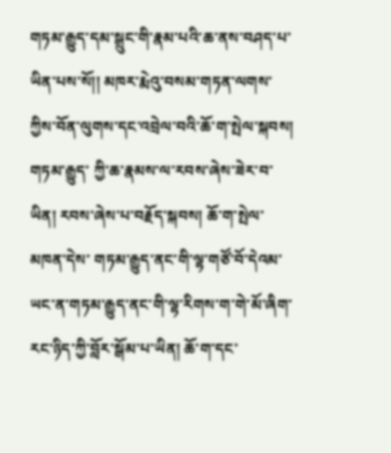གཏམ་རྒྱུད་དམ་སྒྲུང་གི་རྣམ་པའི་ཆ་ནས་བཤད་པ་ཡིན་པས་སོ།། མཁར་རྨེའུ་བསམ་གཏན་ལགས་ཀྱིས་བོན་ལུགས་དང་འབྲེལ་བའི་ཆོ་ག་སྤེལ་སྐབས། གཏམ་རྒྱུད་ ཀྱི་ཆ་རྣམས་ལ་རབས་ཞེས་ཟེར་བ་ཡིན། རབས་ཞེས་པ་བརྗོད་སྐབས། ཆོ་ག་སྤེལ་མཁན་དེས་ གཏམ་རྒྱུད་ནང་གི་ལྷ་གཙོ་བོ་དེའམ་ཡང་ན་གཏམ་རྒྱུད་ནང་གི་ལྷ་རིགས་ག་གེ་མོ་ཞིག་རང་ཉིད་ཀྱི་བློར་སྒོམ་པ་ཡིན། ཆོ་ག་དང་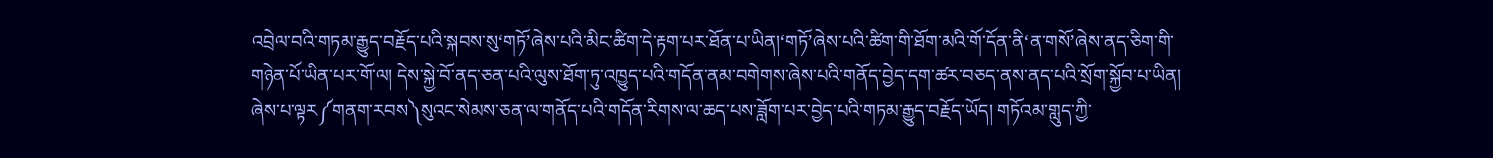འབྲེལ་བའི་གཏམ་རྒྱུད་བརྗོད་པའི་སྐབས་སུ‘གཏོ’ཞེས་པའི་མིང་ཚིག་དེ་རྟག་པར་ཐོན་པ་ཡིན།‘གཏོ’ཞེས་པའི་ཚིག་གི་ཐོག་མའི་གོ་དོན་ནི‘ན་གསོ’ཞེས་ནད་ཅིག་གི་གཉེན་པོ་ཡིན་པར་གོ་ལ། དེས་སྐྱེ་བོ་ནད་ཅན་པའི་ལུས་ཐོག་ཏུ་འཁྱུད་པའི་གདོན་ནམ་བགེགས་ཞེས་པའི་གནོད་བྱེད་དག་ཚར་བཅད་ནས་ནད་པའི་སྲོག་སྐྱོབ་པ་ཡིན། ཞེས་པ་ལྟར༼གནག་རབས༽སུའང་སེམས་ཅན་ལ་གནོད་པའི་གདོན་རིགས་ལ་ཆད་པས་ཟློག་པར་བྱེད་པའི་གཏམ་རྒྱུད་བརྗོད་ཡོད། གཏོའམ་གླུད་ཀྱི་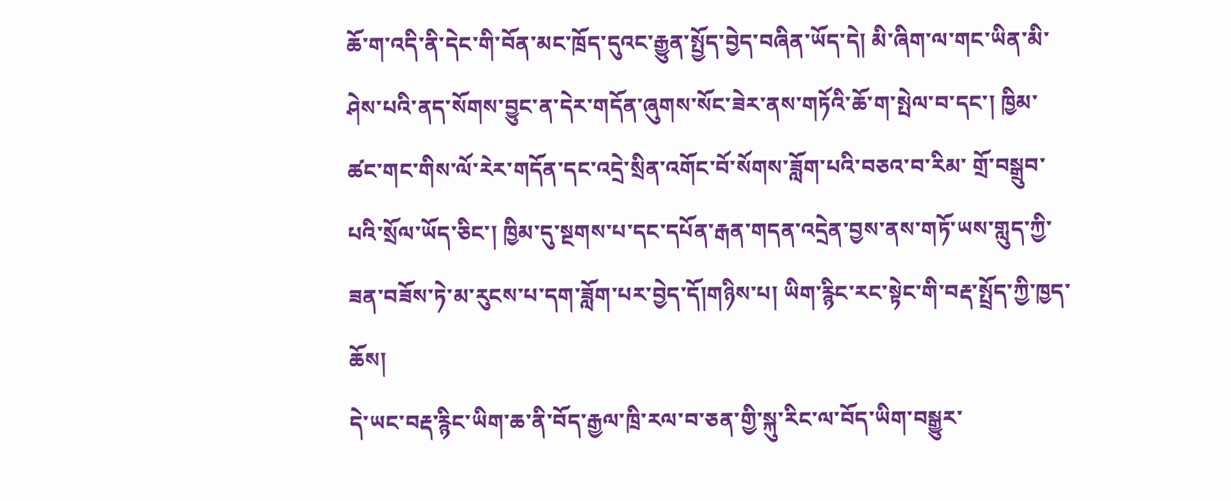ཆོ་ག་འདི་ནི་དེང་གི་བོན་མང་ཁྲོད་དུའང་རྒྱུན་སྤྱོད་བྱེད་བཞིན་ཡོད་དེ། མི་ཞིག་ལ་གང་ཡིན་མི་ཤེས་པའི་ནད་སོགས་བྱུང་ན་དེར་གདོན་ཞུགས་སོང་ཟེར་ནས་གཏོའི་ཆོ་ག་སྤེལ་བ་དང་། ཁྱིམ་ཚང་གང་གིས་ལོ་རེར་གདོན་དང་འདྲེ་སྲིན་འགོང་བོ་སོགས་ཟློག་པའི་བཅའ་བ་རིམ་ གྲོ་བསྒྲུབ་པའི་སྲོལ་ཡོད་ཅིང་། ཁྱིམ་དུ་སྔགས་པ་དང་དཔོན་རྒན་གདན་འདྲེན་བྱས་ནས་གཏོ་ཡས་གླུད་ཀྱི་ཟན་བཟོས་ཏེ་མ་རུངས་པ་དག་ཟློག་པར་བྱེད་དོ།གཉིས་པ། ཡིག་རྙིང་རང་སྟེང་གི་བརྡ་སྤྲོད་ཀྱི་ཁྱད་ཆོས།
དེ་ཡང་བརྡ་རྙིང་ཡིག་ཆ་ནི་བོད་རྒྱལ་ཁྲི་རལ་བ་ཅན་གྱི་སྐུ་རིང་ལ་བོད་ཡིག་བསྒྱུར་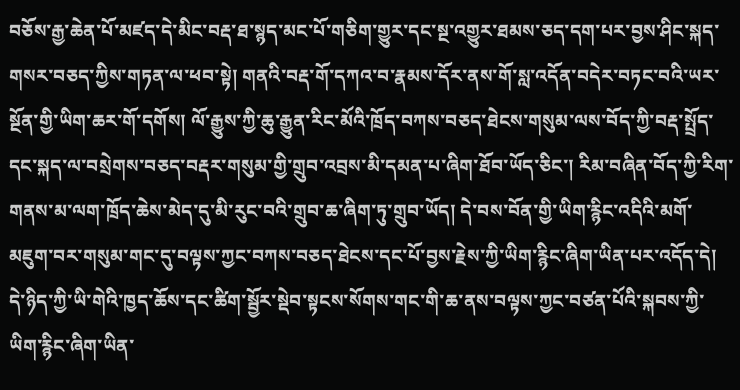བཅོས་རྒྱ་ཆེན་པོ་མཛད་དེ་མིང་བརྡ་ཐ་སྙད་མང་པོ་གཅིག་གྱུར་དང་སྔ་འགྱུར་ཐམས་ཅད་དག་པར་བྱས་ཤིང་སྐད་གསར་བཅད་ཀྱིས་གཏན་ལ་ཕབ་སྟེ། གནའི་བརྡ་གོ་དཀའ་བ་རྣམས་དོར་ནས་གོ་སླ་འདོན་བདེར་བཏང་བའི་ཡར་སྔོན་གྱི་ཡིག་ཆར་གོ་དགོས། ལོ་རྒྱུས་ཀྱི་ཆུ་རྒྱུན་རིང་མོའི་ཁྲོད་བཀས་བཅད་ཐེངས་གསུམ་ལས་བོད་ཀྱི་བརྡ་སྤྲོད་དང་སྐད་ལ་བསྲེགས་བཅད་བརྡར་གསུམ་གྱི་གྲུབ་འབྲས་མི་དམན་པ་ཞིག་ཐོབ་ཡོད་ཅིང་། རིམ་བཞིན་བོད་ཀྱི་རིག་གནས་མ་ལག་ཁྲོད་ཆེས་མེད་དུ་མི་རུང་བའི་གྲུབ་ཆ་ཞིག་ཏུ་གྲུབ་ཡོད། དེ་བས་བོན་གྱི་ཡིག་རྙིང་འདིའི་མགོ་མཇུག་བར་གསུམ་གང་དུ་བལྟས་ཀྱང་བཀས་བཅད་ཐེངས་དང་པོ་བྱས་རྗེས་ཀྱི་ཡིག་རྙིང་ཞིག་ཡིན་པར་འདོད་དེ། དེ་ཉིད་ཀྱི་ཡི་གེའི་ཁྱད་ཆོས་དང་ཚིག་སྦྱོར་སྡེབ་སྟངས་སོགས་གང་གི་ཆ་ནས་བལྟས་ཀྱང་བཙན་པོའི་སྐབས་ཀྱི་ཡིག་རྙིང་ཞིག་ཡིན་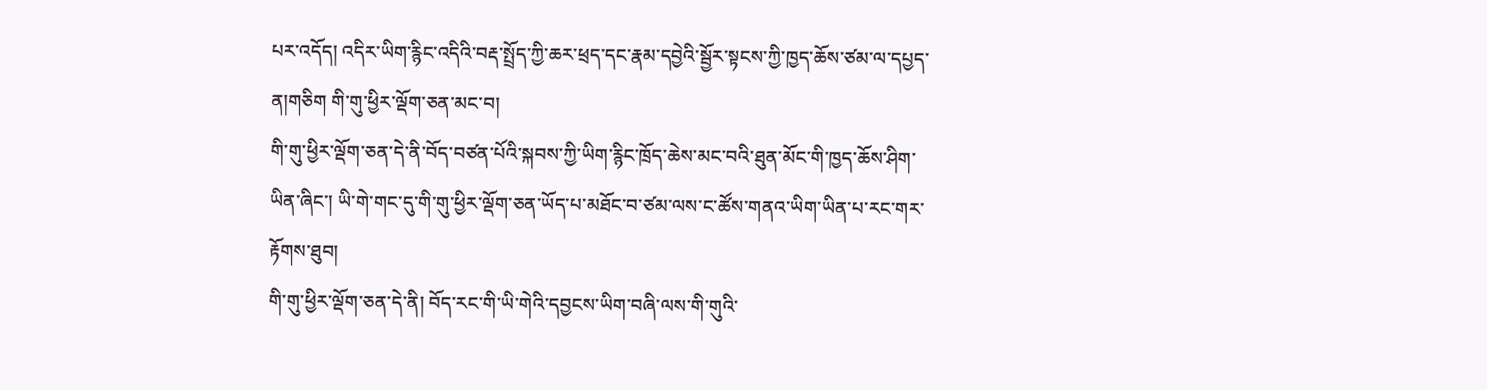པར་འདོད། འདིར་ཡིག་རྙིང་འདིའི་བརྡ་སྤྲོད་ཀྱི་ཆར་ཕྲད་དང་རྣམ་དབྱེའི་སྦྱོར་སྟངས་ཀྱི་ཁྱད་ཆོས་ཙམ་ལ་དཔྱད་ན།གཅིག གི་གུ་ཕྱིར་ལྡོག་ཅན་མང་བ།
གི་གུ་ཕྱིར་ལྡོག་ཅན་དེ་ནི་བོད་བཙན་པོའི་སྐབས་ཀྱི་ཡིག་རྙིང་ཁྲོད་ཆེས་མང་བའི་ཐུན་མོང་གི་ཁྱད་ཆོས་ཤིག་ཡིན་ཞིང་། ཡི་གེ་གང་དུ་གི་གུ་ཕྱིར་ལྡོག་ཅན་ཡོད་པ་མཐོང་བ་ཙམ་ལས་ང་ཚོས་གནའ་ཡིག་ཡིན་པ་རང་གར་རྟོགས་ཐུབ།
གི་གུ་ཕྱིར་ལྡོག་ཅན་དེ་ནི། བོད་རང་གི་ཡི་གེའི་དབྱངས་ཡིག་བཞི་ལས་གི་གུའི་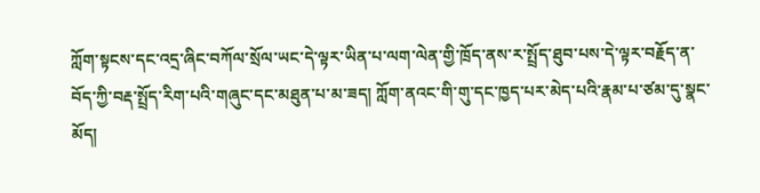ཀློག་སྟངས་དང་འདྲ་ཞིང་བཀོལ་སྲོལ་ཡང་དེ་ལྟར་ཡིན་པ་ལག་ལེན་གྱི་ཁྲོད་ནས་ར་སྤྲོད་ཐུབ་པས་དེ་ལྟར་བརྗོད་ན་བོད་ཀྱི་བརྡ་སྤྲོད་རིག་པའི་གཞུང་དང་མཐུན་པ་མ་ཟད། ཀློག་ནའང་གི་གུ་དང་ཁྱད་པར་མེད་པའི་རྣམ་པ་ཙམ་དུ་སྣང་མོད།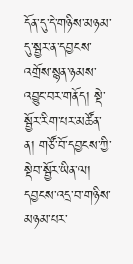དོན་དུ་དེ་གཉིས་མཉམ་དུ་སྦྱར་ན་དབྱངས་འགྲོས་སྙན་ཉམས་འབྱུང་བར་གནོད། སྡེ་སྦྱོར་རིག་པར་མཚོན་ན། གཙོ་བོ་དབྱངས་ཀྱི་སྡེབ་སྦྱོར་ཡིན་ལ། དབྱངས་འདྲ་བ་གཉིས་མཉམ་པར་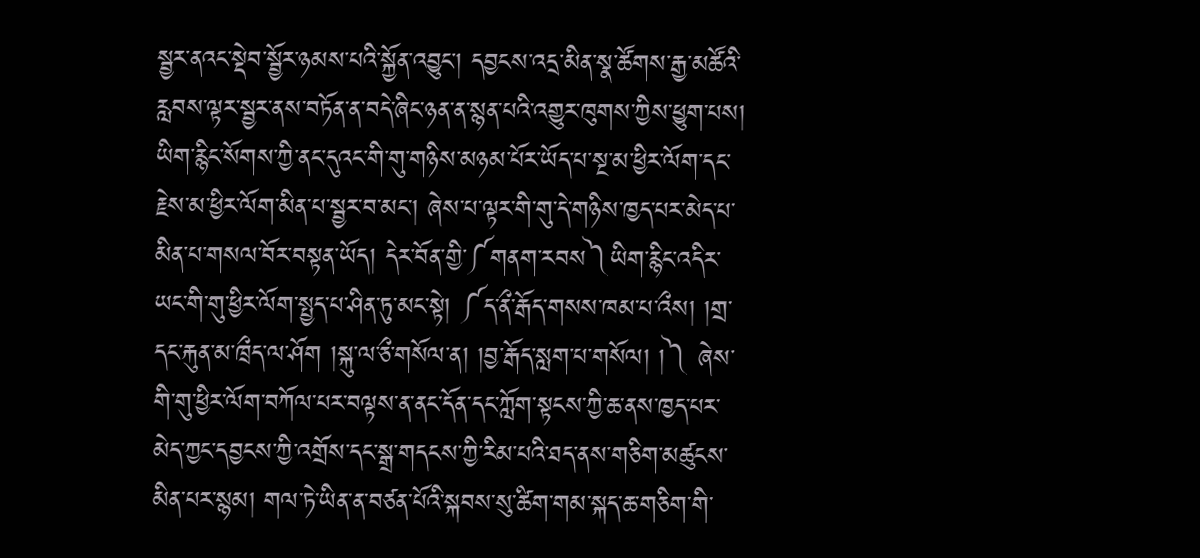སྦྱར་ནའང་སྡེབ་སྦྱོར་ཉམས་པའི་སྐྱོན་འབྱུང་། དབྱངས་འདྲ་མིན་སྣ་ཚོགས་རྒྱ་མཚོའི་རླབས་ལྟར་སྦྱར་ནས་བཏོན་ན་བདེ་ཞིང་ཉན་ན་སྙན་པའི་འགྱུར་ཁུགས་ཀྱིས་ཕྱུག་པས། ཡིག་རྙིང་སོགས་ཀྱི་ནང་དུའང་གི་གུ་གཉིས་མཉམ་པོར་ཡོད་པ་སྔ་མ་ཕྱིར་ལོག་དང་རྗེས་མ་ཕྱིར་ལོག་མིན་པ་སྦྱར་བ་མང་། ཞེས་པ་ལྟར་གི་གུ་དེ་གཉིས་ཁྱད་པར་མེད་པ་མིན་པ་གསལ་བོར་བསྟན་ཡོད། དེར་བོན་གྱི་༼གནག་རབས༽ཡིག་རྙིང་འདིར་ཡང་གི་གུ་ཕྱིར་ལོག་སྤྱད་པ་ཤིན་ཏུ་མང་སྟེ། ༼ད་ནྀ་རྒོད་གསས་ཁམ་པ་འྀས། །གྲ་དང་རྐུན་མ་ཁྲྀད་ལ་ཤོག །སྐུ་ལ་ཅྀ་གསོལ་ན། །བྱ་རྒོད་སླག་པ་གསོལ། །༽ ཞེས་གི་གུ་ཕྱིར་ལོག་བཀོལ་པར་བལྟས་ན་ནང་དོན་དང་ཀློག་སྟངས་ཀྱི་ཆ་ནས་ཁྱད་པར་མེད་ཀྱང་དབྱངས་ཀྱི་འགྲོས་དང་སྒྲ་གདངས་ཀྱི་རིམ་པའི་ཐད་ནས་གཅིག་མཚུངས་མིན་པར་སྙམ། གལ་ཏེ་ཡིན་ན་བཙན་པོའི་སྐབས་སུ་ཚིག་གམ་སྐད་ཆ་གཅིག་གི་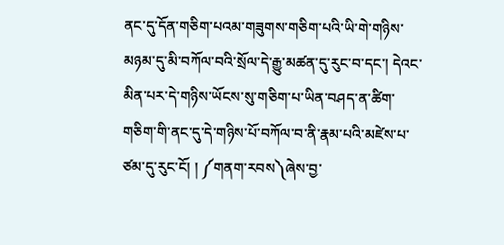ནང་དུ་དོན་གཅིག་པའམ་གཟུགས་གཅིག་པའི་ཡི་གེ་གཉིས་མཉམ་དུ་མི་བཀོལ་བའི་སྲོལ་དེ་རྒྱུ་མཚན་དུ་རུང་བ་དང་། དེའང་མིན་པར་དེ་གཉིས་ཡོངས་སུ་གཅིག་པ་ཡིན་བཤད་ན་ཚིག་གཅིག་གི་ནང་དུ་དེ་གཉིས་པོ་བཀོལ་བ་ནི་རྣམ་པའི་མཛེས་པ་ཙམ་དུ་རུང་ངོ། ། ༼གནག་རབས༽ཞེས་བྱ་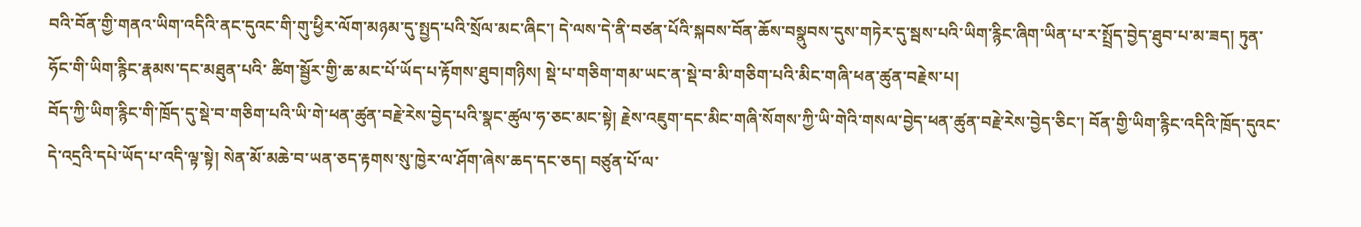བའི་བོན་གྱི་གནའ་ཡིག་འདིའི་ནང་དུའང་གི་གུ་ཕྱིར་ལོག་མཉམ་དུ་སྤྱད་པའི་སྲོལ་མང་ཞིང་། དེ་ལས་དེ་ནི་བཙན་པོའི་སྐབས་བོན་ཆོས་བསྣུབས་དུས་གཏེར་དུ་སྦས་པའི་ཡིག་རྙིང་ཞིག་ཡིན་པ་ར་སྤྲོད་བྱེད་ཐུབ་པ་མ་ཟད། ཏུན་ཧོང་གི་ཡིག་རྙིང་རྣམས་དང་མཐུན་པའི་ ཚིག་སྦྱོར་གྱི་ཆ་མང་པོ་ཡོད་པ་རྟོགས་ཐུབ།གཉིས། སྡེ་པ་གཅིག་གམ་ཡང་ན་སྡེ་བ་མི་གཅིག་པའི་མིང་གཞི་ཕན་ཚུན་བརྗེས་པ།
བོད་ཀྱི་ཡིག་རྙིང་གི་ཁྲོད་དུ་སྡེ་བ་གཅིག་པའི་ཡི་གེ་ཕན་ཚུན་བརྗེ་རེས་བྱེད་པའི་སྣང་ཚུལ་ཧ་ཅང་མང་སྟེ། རྗེས་འཇུག་དང་མིང་གཞི་སོགས་ཀྱི་ཡི་གེའི་གསལ་བྱེད་ཕན་ཚུན་བརྗེ་རེས་བྱེད་ཅིང་། བོན་གྱི་ཡིག་རྙིང་འདིའི་ཁྲོད་དུའང་དེ་འདྲའི་དཔེ་ཡོད་པ་འདི་ལྟ་སྟེ། སེན་མོ་མཆེ་བ་ཡན་ཅད་རྟགས་སུ་ཁྱེར་ལ་ཤོག་ཞེས་ཆད་དང་ཅད། བཙུན་པོ་ལ་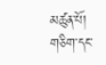མཚུན་པོ། གཅིག་དང་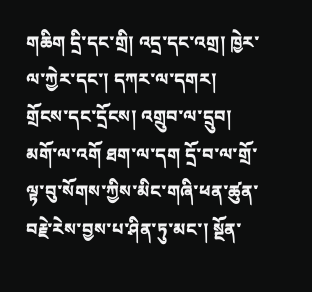གཆིག དྲི་དང་གྲི། འདྲ་དང་འགྲ། ཁྱེར་ལ་ཀྱེར་དང་། དཀར་ལ་དགར། གྲོངས་དང་དྲོངས། འགྲུབ་ལ་དྲུབ། མགོ་ལ་འགོ ཐག་ལ་དག དྲོ་བ་ལ་གྲོ་ལྟ་བུ་སོགས་ཀྱིས་མིང་གཞི་ཕན་ཚུན་བརྗེ་རེས་བྱས་པ་ཤིན་ཏུ་མང་། སྔོན་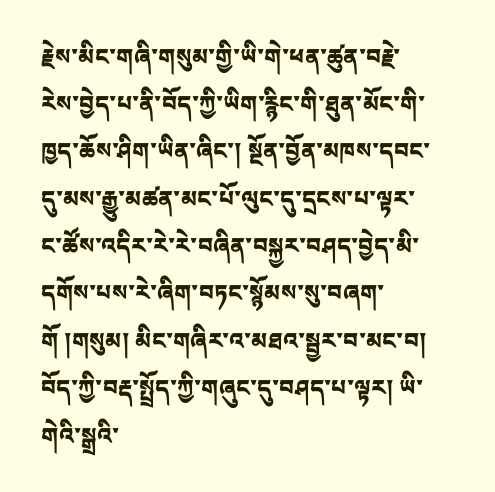རྗེས་མིང་གཞི་གསུམ་གྱི་ཡི་གེ་ཕན་ཚུན་བརྗེ་རེས་བྱེད་པ་ནི་བོད་ཀྱི་ཡིག་རྙིང་གི་ཐུན་མོང་གི་ཁྱད་ཆོས་ཤིག་ཡིན་ཞིང་། སྔོན་བྱོན་མཁས་དབང་དུ་མས་རྒྱུ་མཚན་མང་པོ་ལུང་དུ་དྲངས་པ་ལྟར་ང་ཚོས་འདིར་རེ་རེ་བཞིན་བསྐྱར་བཤད་བྱེད་མི་དགོས་པས་རེ་ཞིག་བཏང་སྙོམས་སུ་བཞག་གོ །གསུམ། མིང་གཞིར་འ་མཐའ་སྦྱར་བ་མང་བ།
བོད་ཀྱི་བརྡ་སྤྲོད་ཀྱི་གཞུང་དུ་བཤད་པ་ལྟར། ཡི་གེའི་སྒྲའི་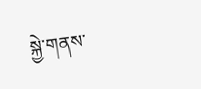སྐྱེ་གནས་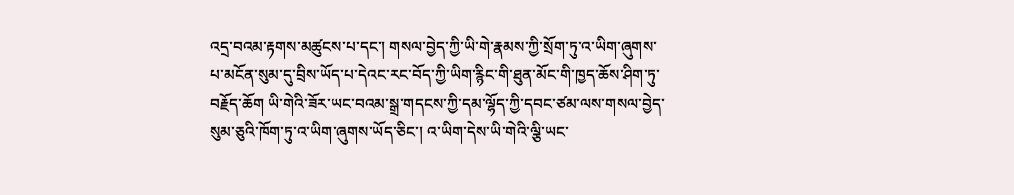འདྲ་བའམ་རྟགས་མཚུངས་པ་དང་། གསལ་བྱེད་ཀྱི་ཡི་གེ་རྣམས་ཀྱི་སྲོག་ཏུ་འ་ཡིག་ཞུགས་པ་མངོན་སུམ་དུ་བྲིས་ཡོད་པ་དེའང་རང་བོད་ཀྱི་ཡིག་རྙིང་གི་ཐུན་མོང་གི་ཁྱད་ཆོས་ཤིག་ཏུ་བརྗོད་ཆོག ཡི་གེའི་ཟོར་ཡང་བའམ་སྒྲ་གདངས་ཀྱི་དམ་ལྷོད་ཀྱི་དབང་ཙམ་ལས་གསལ་བྱེད་སུམ་ཅུའི་ཁོག་ཏུ་འ་ཡིག་ཞུགས་ཡོད་ཅིང་། འ་ཡིག་དེས་ཡི་གེའི་ལྕི་ཡང་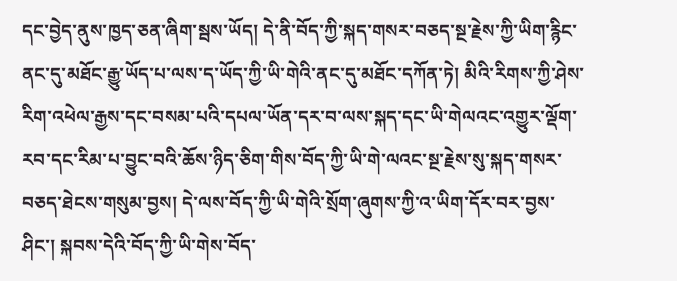དང་བྱེད་ནུས་ཁྱད་ཅན་ཞིག་སྦས་ཡོད། དེ་ནི་བོད་ཀྱི་སྐད་གསར་བཅད་སྔ་རྗེས་ཀྱི་ཡིག་རྙིང་ནང་དུ་མཐོང་རྒྱུ་ཡོད་པ་ལས་ད་ཡོད་ཀྱི་ཡི་གེའི་ནང་དུ་མཐོང་དཀོན་ཏེ། མིའི་རིགས་ཀྱི་ཤེས་རིག་འཕེལ་རྒྱས་དང་བསམ་པའི་དཔལ་ཡོན་དར་བ་ལས་སྐད་དང་ཡི་གེལའང་འགྱུར་ལྡོག་རབ་དང་རིམ་པ་བྱུང་བའི་ཆོས་ཉིད་ཅིག་གིས་བོད་ཀྱི་ཡི་གེ་ལའང་སྔ་རྗེས་སུ་སྐད་གསར་བཅད་ཐེངས་གསུམ་བྱས། དེ་ལས་བོད་ཀྱི་ཡི་གེའི་སྲོག་ཞུགས་ཀྱི་འ་ཡིག་དོར་བར་བྱས་ཤིང་། སྐབས་དེའི་བོད་ཀྱི་ཡི་གེས་བོད་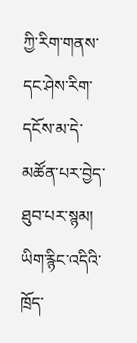ཀྱི་རིག་གནས་དང་ཤེས་རིག་དངོས་མ་དེ་མཚོན་པར་བྱེད་ཐུབ་པར་སྙམ། ཡིག་རྙིང་འདིའི་ཁྲོད་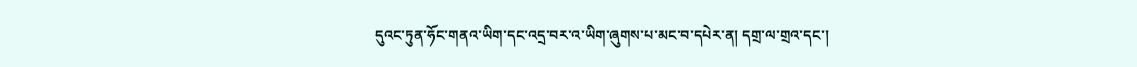དུའང་ཏུན་ཧོང་གནའ་ཡིག་དང་འདྲ་བར་འ་ཡིག་ཞུགས་པ་མང་བ་དཔེར་ན། དགྲ་ལ་གྲའ་དང་།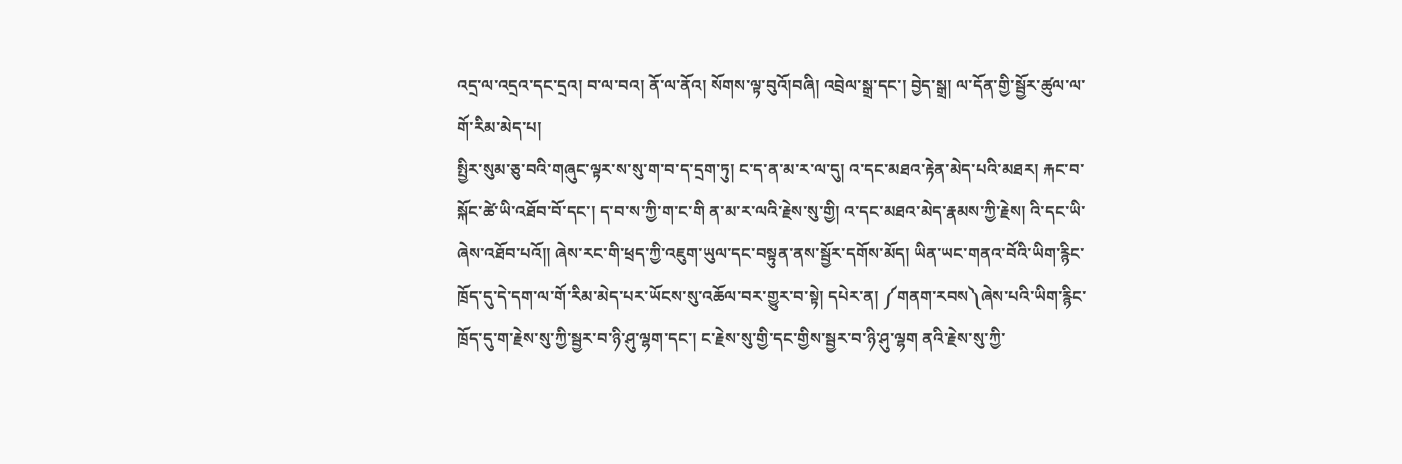འདྲ་ལ་འདྲའ་དང་དྲའ། བ་ལ་བའ། ནོ་ལ་ནོའ། སོགས་ལྟ་བུའོ།བཞི། འབྲེལ་སྒྲ་དང་། བྱེད་སྒྲ། ལ་དོན་གྱི་སྦྱོར་ཚུལ་ལ་གོ་རིམ་མེད་པ།
སྤྱིར་སུམ་ཅུ་བའི་གཞུང་ལྟར་ས་སུ་ག་བ་ད་དྲག་ཏུ། ང་ད་ན་མ་ར་ལ་དུ། འ་དང་མཐའ་རྟེན་མེད་པའི་མཐར། རྐང་བ་སྐོང་ཚེ་ཡི་འཐོབ་བོ་དང་། ད་བ་ས་ཀྱི་ག་ང་གི ན་མ་ར་ལའི་རྗེས་སུ་གྱི། འ་དང་མཐའ་མེད་རྣམས་ཀྱི་རྗེས། འི་དང་ཡི་ཞེས་འཐོབ་པའོ།། ཞེས་རང་གི་ཕྲད་ཀྱི་འཇུག་ཡུལ་དང་བསྟུན་ནས་སྦྱོར་དགོས་མོད། ཡིན་ཡང་གནའ་བོའི་ཡིག་རྙིང་ཁྲོད་དུ་དེ་དག་ལ་གོ་རིམ་མེད་པར་ཡོངས་སུ་འཆོལ་བར་གྱུར་བ་སྟེ། དཔེར་ན། ༼གནག་རབས༽ཞེས་པའི་ཡིག་རྙིང་ཁྲོད་དུ་ག་རྗེས་སུ་ཀྱི་སྦྱར་བ་ཉི་ཤུ་ལྷག་དང་། ང་རྗེས་སུ་གྱི་དང་གྱིས་སྦྱར་བ་ཉི་ཤུ་ལྷག ནའི་རྗེས་སུ་ཀྱི་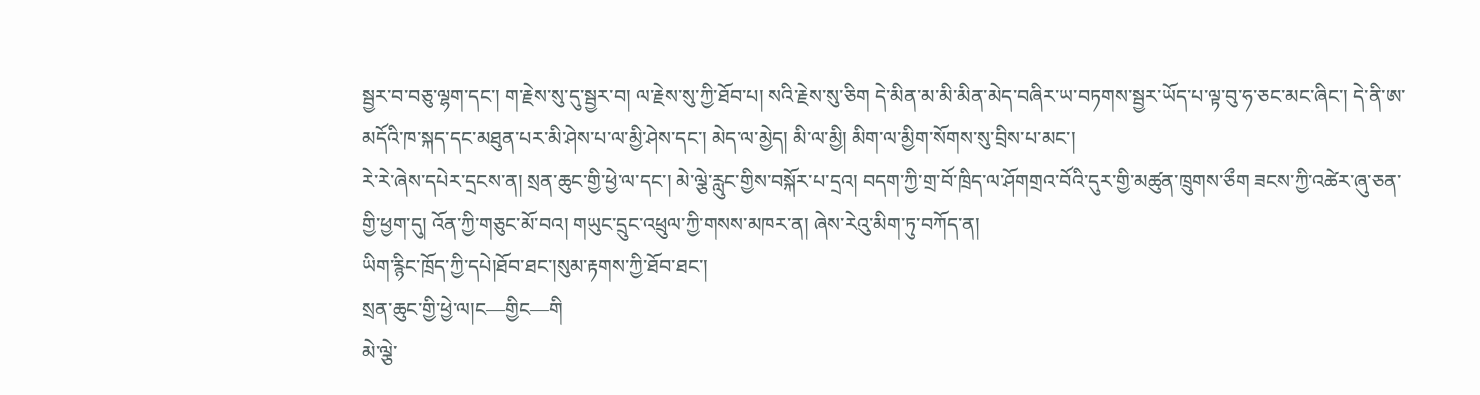སྦྱར་བ་བཅུ་ལྷག་དང་། ག་རྗེས་སུ་དུ་སྦྱར་བ། ལ་རྗེས་སུ་ཀྱི་ཐོབ་པ། སའི་རྗེས་སུ་ཅིག དེ་མིན་མ་མི་མིན་མེད་བཞིར་ཡ་བཏགས་སྦྱར་ཡོད་པ་ལྟ་བུ་ཧ་ཅང་མང་ཞིང་། དེ་ནི་ཨ་མདོའི་ཁ་སྐད་དང་མཐུན་པར་མི་ཤེས་པ་ལ་མྱི་ཤེས་དང་། མེད་ལ་མྱེད། མི་ལ་མྱི། མིག་ལ་མྱིག་སོགས་སུ་བྲིས་པ་མང་།
རེ་རེ་ཞེས་དཔེར་དྲངས་ན། སྲན་ཆུང་གྱི་ཕྱེ་ལ་དང་། མེ་ལྕེ་རླུང་གྱིས་བསྐོར་པ་དྲའ། བདག་ཀྱི་གྲ་བོ་ཁྲིད་ལ་ཤོགགྲའ་བོའི་དུར་གྱི་མཚུན་ཁྲུགས་ཅྀག ཟངས་ཀྱི་འཚེར་ཞུ་ཅན་གྱི་ཕྱག་དུ། འོན་ཀྱི་གཅུང་མོ་བའ། གཡུང་དྲུང་འཕྲུལ་ཀྱི་གསས་མཁར་ན། ཞེས་རེའུ་མིག་ཏུ་བཀོད་ན།
ཡིག་རྙིང་ཁྲོད་ཀྱི་དཔེ།ཐོབ་ཐང་།སུམ་རྟགས་ཀྱི་ཐོབ་ཐང་།
སྲན་ཆུང་གྱི་ཕྱེ་ལ།ང—གྱིང—གི
མེ་ལྕེ་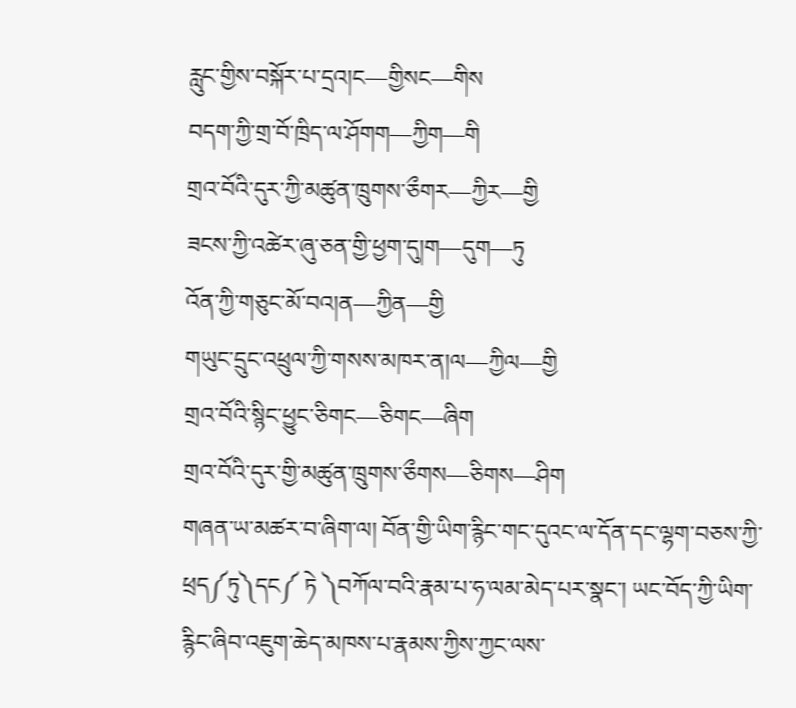རླུང་གྱིས་བསྐོར་པ་དྲའ།ང—གྱིསང—གིས
བདག་ཀྱི་གྲ་བོ་ཁྲིད་ལ་ཤོགག—ཀྱིག—གི
གྲའ་བོའི་དུར་ཀྱི་མཚུན་ཁྲུགས་ཅྀགར—ཀྱིར—གྱི
ཟངས་ཀྱི་འཚེར་ཞུ་ཅན་གྱི་ཕྱག་དུ།ག—དུག—ཏུ
འོན་ཀྱི་གཅུང་མོ་བའ།ན—ཀྱིན—གྱི
གཡུང་དྲུང་འཕྲུལ་ཀྱི་གསས་མཁར་ན།ལ—ཀྱིལ—གྱི
གྲའ་བོའི་སྙིང་ཕྱུང་ཅིགང—ཅིགང—ཞིག
གྲའ་བོའི་དུར་གྱི་མཚུན་ཁྲུགས་ཅྀགས—ཅིགས—ཤིག
གཞན་ཡ་མཚར་བ་ཞིག་ལ། བོན་གྱི་ཡིག་རྙིང་གང་དུའང་ལ་དོན་དང་ལྷག་བཅས་ཀྱི་ཕྲད༼ཏུ༽དང༼ ཏེ ༽བཀོལ་བའི་རྣམ་པ་ཧ་ལམ་མེད་པར་སྣང་། ཡང་བོད་ཀྱི་ཡིག་རྙིང་ཞིབ་འཇུག་ཆེད་མཁས་པ་རྣམས་ཀྱིས་ཀྱང་ལས་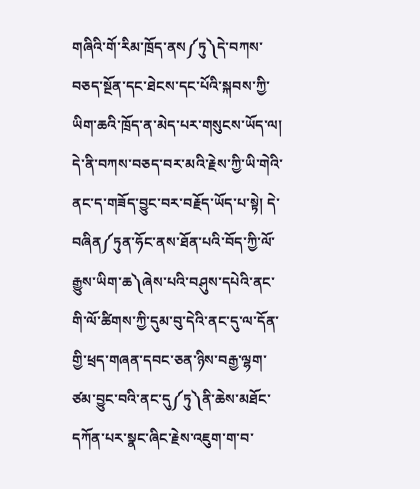གཞིའི་གོ་རིམ་ཁྲོད་ནས༼ཏུ༽དེ་བཀས་བཅད་སྔོན་དང་ཐེངས་དང་པོའི་སྐབས་ཀྱི་ཡིག་ཆའི་ཁྲོད་ན་མེད་པར་གསུངས་ཡོད་ལ། དེ་ནི་བཀས་བཅད་བར་མའི་རྗེས་ཀྱི་ཡི་གེའི་ནང་ད་གཟོད་བྱུང་བར་བརྗོད་ཡོད་པ་སྟེ། དེ་བཞིན༼ཏུན་ཧོང་ནས་ཐོན་པའི་བོད་ཀྱི་ལོ་རྒྱུས་ཡིག་ཆ༽ཞེས་པའི་བཤུས་དཔེའི་ནང་གི་ལོ་ཚིགས་ཀྱི་དུམ་བུ་དེའི་ནང་དུ་ལ་དོན་གྱི་ཕྲད་གཞན་དབང་ཅན་ཉིས་བརྒྱ་ལྷག་ཙམ་བྱུང་བའི་ནང་དུ༼ཏུ༽ནི་ཆེས་མཐོང་དཀོན་པར་སྣང་ཞིང་རྗེས་འཇུག་ག་བ་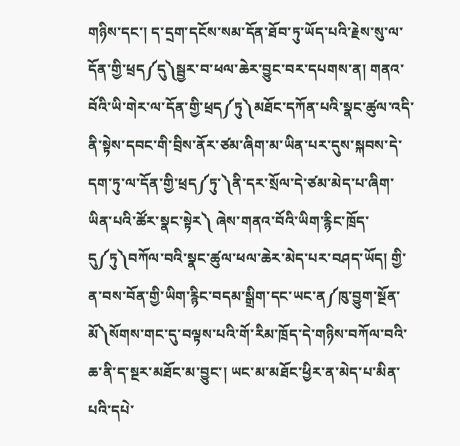གཉིས་དང་། ད་དྲག་དངོས་སམ་དོན་ཐོབ་ཏུ་ཡོད་པའི་རྗེས་སུ་ལ་དོན་གྱི་ཕྲད༼དུ༽སྦྱར་བ་ཕལ་ཆེར་བྱུང་བར་དཔགས་ན། གནའ་བོའི་ཡི་གེར་ལ་དོན་གྱི་ཕྲད༼ཏུ༽མཐོང་དཀོན་པའི་སྣང་ཚུལ་འདི་ནི་སྟེས་དབང་གི་བྲིས་ནོར་ཙམ་ཞིག་མ་ཡིན་པར་དུས་སྐབས་དེ་དག་ཏུ་ལ་དོན་གྱི་ཕྲད༼ཏུ་༽ནི་དར་སྲོལ་དེ་ཙམ་མེད་པ་ཞིག་ཡིན་པའི་ཚོར་སྣང་སྟེར༽ ཞེས་གནའ་བོའི་ཡིག་རྙིང་ཁྲོད་དུ༼ཏུ༽བཀོལ་བའི་སྣང་ཚུལ་ཕལ་ཆེར་མེད་པར་བཤད་ཡོད། གྱི་ན་བས་བོན་གྱི་ཡིག་རྙིང་བདམ་སྒྲིག་དང་ཡང་ན༼ཁུ་བྱུག་སྔོན་མོ༽སོགས་གང་དུ་བལྟས་པའི་གོ་རིམ་ཁྲོད་དེ་གཉིས་བཀོལ་བའི་ཆ་ནི་ད་སྔར་མཐོང་མ་བྱུང་། ཡང་མ་མཐོང་ཕྱིར་ན་མེད་པ་མིན་པའི་དཔེ་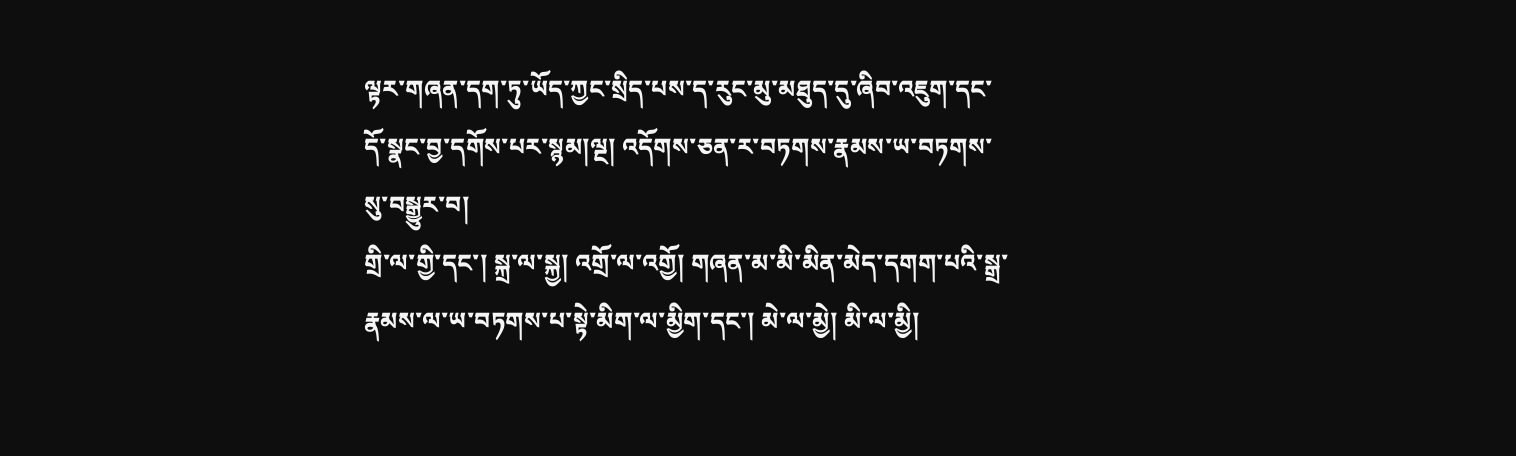ལྟར་གཞན་དག་ཏུ་ཡོད་ཀྱང་སྲིད་པས་ད་རུང་མུ་མཐུད་དུ་ཞིབ་འཇུག་དང་དོ་སྣང་བྱ་དགོས་པར་སྙམ།ལྔ། འདོགས་ཅན་ར་བཏགས་རྣམས་ཡ་བཏགས་སུ་བསྒྱུར་བ།
གྲི་ལ་གྱི་དང་། སྐྲ་ལ་སྐྱ། འགྲོ་ལ་འགྱོ། གཞན་མ་མི་མིན་མེད་དགག་པའི་སྒྲ་རྣམས་ལ་ཡ་བཏགས་པ་སྟེ་མིག་ལ་མྱིག་དང་། མེ་ལ་མྱེ། མི་ལ་མྱི།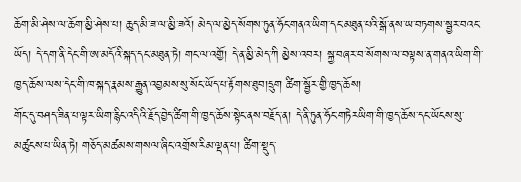ཆོག་མི་ཤེས་ལ་ཆོག་མྱི་ཤེས་པ། ཆུད་མི་ཟ་ལ་མྱི་ཟའོ། མེད་ལ་མྱེད་སོགས་ཏུན་ཧོང་གནའ་ཡིག་དང་མཐུན་པའི་སྒོ་ནས་ཡ་བཏགས་སྦྱར་བའང་ཡོད། དེ་དག་ནི་དེང་གི་ཨ་མདོའི་སྐད་དང་མཐུན་ཏེ། གང་ལ་འགྱོ། དེ་ན་མྱི་མེད་ཀི མྱེས་འབར། སྐྱ་བཞར་བ་སོགས་ལ་བལྟས་ན་གནའ་ཡིག་གི་ཁྱད་ཆོས་ལས་དེང་གི་ཁ་སྐད་རྣམས་རྒྱུན་འབྱམས་སུ་སོང་ཡོད་པ་རྟོགས་ཐུབ།དྲུག ཚིག་སྦྱོར་གྱི་ཁྱད་ཆོས།
གོང་དུ་བཤད་ཟིན་པ་ལྟར་ཡིག་རྙིང་འདིའི་རྗོད་བྱེད་ཚིག་གི་ཁྱད་ཆོས་སྟེང་ནས་བརྗོད་ན། དེ་ནི་ཏུན་ཧོང་གཏེརཡིག་གི་ཁྱད་ཆོས་དང་ཡོངས་སུ་མཚུངས་པ་ཡིན་ཏེ། གཅོད་མཚམས་གསལ་ཞིང་འགྲོས་རིམ་ལྡན་པ། ཚིག་སྡུད་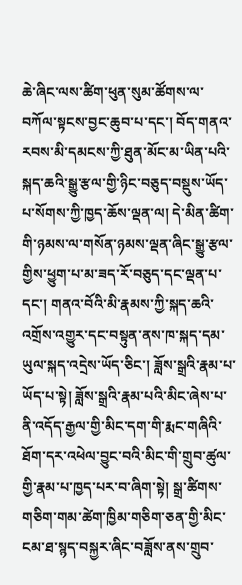ཆེ་ཞིང་ལས་ཚིག་ཕུན་སུམ་ཚོགས་ལ་བཀོལ་སྟངས་བྱང་ཆུབ་པ་དང་། བོད་གནའ་རབས་མི་དམངས་ཀྱི་ཐུན་མོང་མ་ཡིན་པའི་སྐད་ཆའི་སྒྱུ་རྩལ་གྱི་ཉིང་བཅུད་བསྡུས་ཡོད་པ་སོགས་ཀྱི་ཁྱད་ཆོས་ལྡན་ལ། དེ་མིན་ཚིག་གི་ཉམས་ལ་གསོན་ཉམས་ལྡན་ཞིང་སྒྱུ་རྩལ་གྱིས་ཕྱུག་པ་མ་ཟད་རོ་བཅུད་དང་ལྡན་པ་དང་། གནའ་བོའི་མི་རྣམས་ཀྱི་སྐད་ཆའི་འགྲོས་འགྱུར་དང་བསྟུན་ནས་ཁ་སྐད་དམ་ཡུལ་སྐད་འདྲེས་ཡོད་ཅིང་། ཟློས་སྒྲའི་རྣམ་པ་ཡོད་པ་སྟེ། ཟློས་སྒྲའི་རྣམ་པའི་མིང་ཞེས་པ་ནི་འདོད་རྒྱལ་གྱི་མིང་དག་གི་རྨང་གཞིའི་ཐོག་དར་འཕེལ་བྱུང་བའི་མིང་གི་གྲུབ་ཚུལ་གྱི་རྣམ་པ་ཁྱད་པར་བ་ཞིག་སྟེ། སྒྲ་ཚིགས་གཅིག་གམ་ཚེག་ཁྱིམ་གཅིག་ཅན་གྱི་མིང་ངམ་ཐ་སྙད་བསྐྱར་ཞིང་བཟློས་ནས་གྲུབ་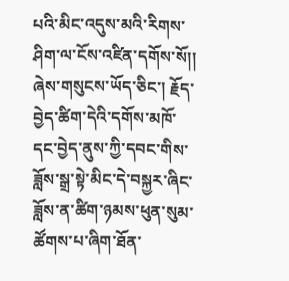པའི་མིང་འདུས་མའི་རིགས་ཤིག་ལ་ངོས་འཛིན་དགོས་སོ།། ཞེས་གསུངས་ཡོད་ཅིང་། རྗོད་བྱེད་ཚིག་དེའི་དགོས་མཁོ་དང་བྱེད་ནུས་ཀྱི་དབང་གིས་ཟློས་སྒྲ་སྟེ་མིང་དེ་བསྐྱར་ཞིང་ཟློས་ན་ཚིག་ཉམས་ཕུན་སུམ་ཚོགས་པ་ཞིག་ཐོན་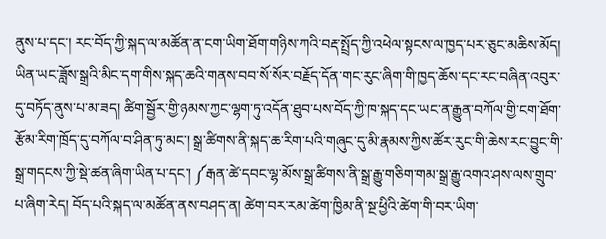ནུས་པ་དང་། རང་བོད་ཀྱི་སྐད་ལ་མཚོན་ན་ངག་ཡིག་ཐོག་གཉིས་ཀའི་བརྡ་སྤྲོད་ཀྱི་འཕེལ་སྟངས་ལ་ཁྱད་པར་ཅུང་མཆིས་མོད། ཡིན་ཡང་ཟློས་སྒྲའི་མིང་དག་གིས་སྐད་ཆའི་གནས་བབ་སོ་སོར་བརྗོད་དོན་གང་རུང་ཞིག་གི་ཁྱད་ཆོས་དང་རང་བཞིན་འབུར་དུ་བཏོད་ནུས་པ་མ་ཟད། ཚིག་སྦྱོར་གྱི་ཉམས་ཀྱང་ལྷག་ཏུ་འདོན་ཐུབ་པས་བོད་ཀྱི་ཁ་སྐད་དང་ཡང་ན་རྒྱུན་བཀོལ་གྱི་ངག་ཐོག་རྩོམ་རིག་ཁྲོད་དུ་བཀོལ་བ་ཤིན་ཏུ་མང་། སྒྲ་ཚིགས་ནི་སྐད་ཆ་རིག་པའི་གཞུང་དུ་མི་རྣམས་ཀྱིས་ཚོར་རུང་གི་ཆེས་རང་བྱུང་གི་སྒྲ་གདངས་ཀྱི་སྡེ་ཚན་ཞིག་ཡིན་པ་དང་། ༼རྒན་ཚེ་དབང་ལྷ་མོས་སྒྲ་ཚིགས་ནི་སྒྲ་རྒྱུ་གཅིག་གམ་སྒྲ་རྒྱུ་འགའ་ཤས་ལས་གྲུབ་པ་ཞིག་རེད། བོད་པའི་སྐད་ལ་མཚོན་ནས་བཤད་ན། ཚེག་བར་རམ་ཚེག་ཁྱིམ་ནི་སྔ་ཕྱིའི་ཚེག་གི་བར་ཡིག་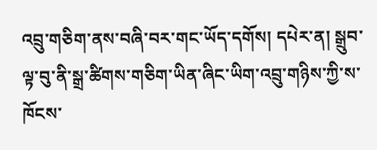འབྲུ་གཅིག་ནས་བཞི་བར་གང་ཡོད་དགོས། དཔེར་ན། སྒྲུབ་ལྟ་བུ་ནི་སྒྲ་ཚིགས་གཅིག་ཡིན་ཞིང་ཡིག་འབྲུ་གཉིས་ཀྱི་ས་ཁོངས་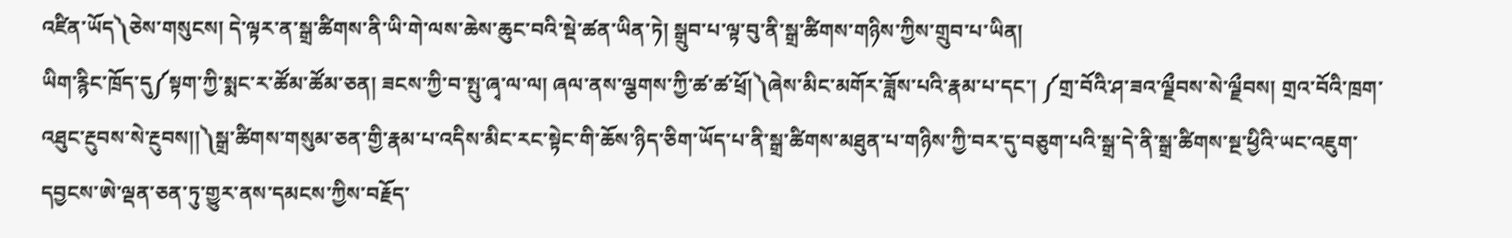འཛིན་ཡོད༽ཅེས་གསུངས། དེ་ལྟར་ན་སྒྲ་ཚིགས་ནི་ཡི་གེ་ལས་ཆེས་ཆུང་བའི་སྡེ་ཚན་ཡིན་ཏེ། སྒྲུབ་པ་ལྟ་བུ་ནི་སྒྲ་ཚིགས་གཉིས་ཀྱིས་གྲུབ་པ་ཡིན།
ཡིག་རྙིང་ཁྲོད་དུ༼སྟག་ཀྱི་སྨང་ར་ཚོམ་ཚོམ་ཅན། ཟངས་ཀྱི་བ་སྤུ་ཞྭ་ལ་ལ། ཞལ་ནས་ལྕགས་ཀྱི་ཚ་ཚ་ཕྲོ།༽ཞེས་མིང་མགོར་ཟློས་པའི་རྣམ་པ་དང་། ༼གྲ་བོའི་ཤ་ཟའ་ལྗྀབས་སེ་ལྗྀབས། གྲའ་བོའི་ཁྲག་འཐུང་རྔུབས་སེ་རྔུབས།།༽སྒྲ་ཚིགས་གསུམ་ཅན་གྱི་རྣམ་པ་འདིས་མིང་རང་སྟེང་གི་ཆོས་ཉིད་ཅིག་ཡོད་པ་ནི་སྒྲ་ཚིགས་མཐུན་པ་གཉིས་ཀྱི་བར་དུ་བཅུག་པའི་སྒྲ་དེ་ནི་སྒྲ་ཚིགས་སྔ་ཕྱིའི་ཡང་འཇུག་དབྱངས་ཨེ་ལྡན་ཅན་ཏུ་གྱུར་ནས་དམངས་ཀྱིས་བརྗོད་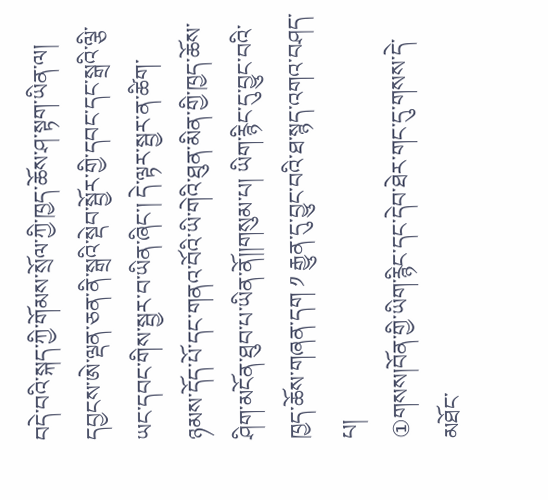བདེ་བའི་སྐད་ཀྱི་གོམས་སྲོལ་ཀྱི་ཁྱད་ཆོས་ཤ་སྟག་ཡིན་ལ། དབྱངས་ཨེ་ལྡན་ཅན་ནི་སྒྲའི་སྡེབ་སྦྱོར་གྱི་དབང་དང་སྒྲའི་ལྕི་ཡང་དབང་གིས་སྦྱར་བ་ཡིན་ཞིང་། དེ་ལྟར་སྦྱར་ན་ཚིག་ཉམས་དོད་པོ་དང་གནའ་བོའི་ཡི་གེའི་ཐུན་མིན་གྱི་ཁྱད་ཆོས་ཤིག་མངོན་ཐུབ་པ་ཡིན་ནོ།།གསུམ་པ། ཡིག་རྙིང་དུ་བྱུང་བའི་ཁྱད་ཆོས་གཞན་དག ༡ རྒྱུན་དུ་བྱུང་བའི་ཐ་སྙད་འགའ་བཤད་པ།
①གསས།བོན་གྱི་ཡིག་རྙིང་དང་དེབ་ཐེར་གང་དུ་གསས་དེ་མཐོང་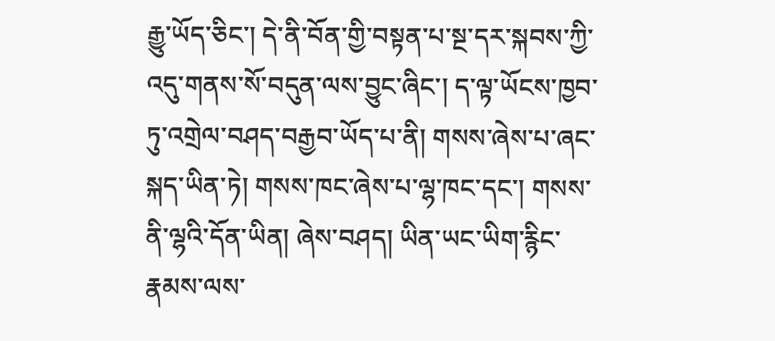རྒྱུ་ཡོད་ཅིང་། དེ་ནི་བོན་གྱི་བསྟན་པ་སྔ་དར་སྐབས་ཀྱི་འདུ་གནས་སོ་བདུན་ལས་བྱུང་ཞིང་། ད་ལྟ་ཡོངས་ཁྱབ་ཏུ་འགྲེལ་བཤད་བརྒྱབ་ཡོད་པ་ནི། གསས་ཞེས་པ་ཞང་སྐད་ཡིན་ཏེ། གསས་ཁང་ཞེས་པ་ལྷ་ཁང་དང་། གསས་ནི་ལྷའི་དོན་ཡིན། ཞེས་བཤད། ཡིན་ཡང་ཡིག་རྙིང་རྣམས་ལས་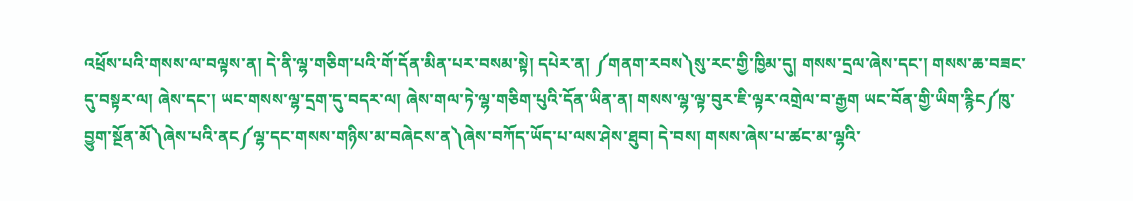འཕྲོས་པའི་གསས་ལ་བལྟས་ན། དེ་ནི་ལྷ་གཅིག་པའི་གོ་དོན་མིན་པར་བསམ་སྟེ། དཔེར་ན། ༼གནག་རབས༽སུ་རང་གྱི་ཁྱིམ་དུ། གསས་དྲལ་ཞེས་དང་། གསས་ཆ་བཟང་དུ་བསྟར་ལ། ཞེས་དང་། ཡང་གསས་ལྷ་དྲག་དུ་བདར་ལ། ཞེས་གལ་ཏེ་ལྷ་གཅིག་པུའི་དོན་ཡིན་ན། གསས་ལྷ་ལྟ་བུར་ཇི་ལྟར་འགྲེལ་བ་རྒྱག ཡང་བོན་གྱི་ཡིག་རྙིང༼ཁུ་བྱུག་སྔོན་མོ༽ཞེས་པའི་ནང༼ལྷ་དང་གསས་གཉིས་མ་བཞེངས་ན༽ཞེས་བཀོད་ཡོད་པ་ལས་ཤེས་ཐུབ། དེ་བས། གསས་ཞེས་པ་ཚང་མ་ལྷའི་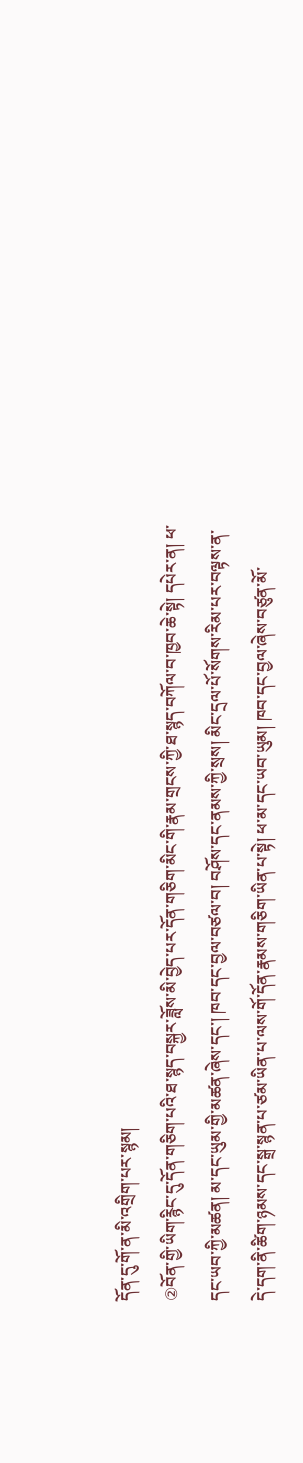དོན་དུ་གོ་ན་མི་འགྲིག་པར་སྙམ།
②བོན་གྱི་ཡིག་རྙིང་དུ་དོན་གཅིག་པའི་ཐ་སྙད་བསྐྱར་ཟློས་མི་བྱེད་པར་དོན་གཅིག་མིང་གི་རྣམ་གྲངས་ཀྱི་ཐ་སྙད་བཀོལ་བ་ཁྱབ་ཆེ་སྟེ། དཔེར་ན། ཕ་དང་ཡབ་ཀྱི་མཚན། མ་དང་ཡུམ་གྱི་མཚན་ཞེས་དང་། ཁབ་དང་བྱལ་བཙལ་བ། བཤོས་དང་ནམས་ཀྱི་སྲས། མིང་དྲལ་པོ་སོགས་རིམ་པར་བལྟས་ན་དེ་དག་ནི་ཚིག་ཉམས་དང་སྒྲ་སྙན་པ་ཙམ་ཡིན་པ་ལས་གོ་དོན་རྣམས་གཅིག་ཡིན་པ་སྟེ། ཕ་མ་དང་ཡབ་ཡུམ། ཁབ་དང་བྱལ་ཞེས་བཙུན་མོ་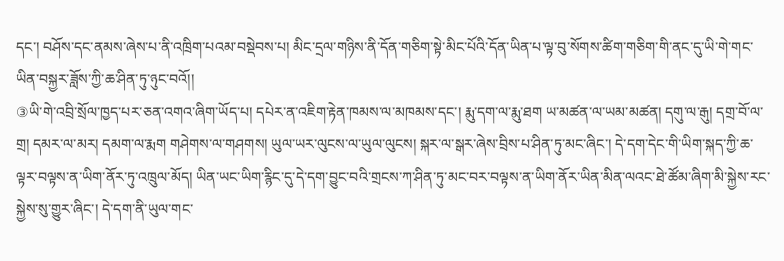དང་། བཤོས་དང་ནམས་ཞེས་པ་ནི་འཁྲིག་པའམ་བསྡེབས་པ། མིང་དྲལ་གཉིས་ནི་དོན་གཅིག་སྟེ་མིང་པོའི་དོན་ཡིན་པ་ལྟ་བུ་སོགས་ཚིག་གཅིག་གི་ནང་དུ་ཡི་གེ་གང་ཡིན་བསྐྱར་ཟློས་ཀྱི་ཆ་ཤིན་ཏུ་ཉུང་བའོ།།
③ཡི་གེ་འབྲི་སྲོལ་ཁྱད་པར་ཅན་འགའ་ཞིག་ཡོད་པ། དཔེར་ན་འཇིག་རྟེན་ཁམས་ལ་མཁམས་དང་། རྨུ་དག་ལ་རྨུ་ཐག ཡ་མཚན་ལ་ཡམ་མཚན། དགུ་ལ་རྒུ། དགྲ་བོ་ལ་གྲ། དམར་ལ་མར། དམག་ལ་རྨག གཤེགས་ལ་གཤགས། ཡུལ་ཡར་ལུངས་ལ་ཡུལ་ལུངས། སྐར་ལ་སྒར་ཞེས་བྲིས་པ་ཤིན་ཏུ་མང་ཞིང་། དེ་དག་དེང་གི་ཡིག་སྐད་ཀྱི་ཆ་ལྟར་བལྟས་ན་ཡིག་ནོར་ཏུ་འཁྲུལ་མོད། ཡིན་ཡང་ཡིག་རྙིང་དུ་དེ་དག་བྱུང་བའི་གྲངས་ཀ་ཤིན་ཏུ་མང་བར་བལྟས་ན་ཡིག་ནོར་ཡིན་མིན་ལའང་ཐེ་ཚོམ་ཞིག་མི་སྐྱེས་རང་སྐྱེས་སུ་གྱུར་ཞིང་། དེ་དག་ནི་ཡུལ་གང་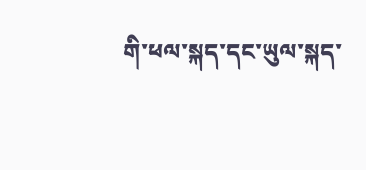གི་ཕལ་སྐད་དང་ཡུལ་སྐད་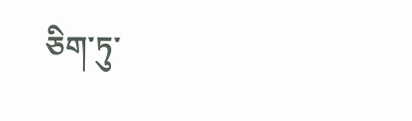ཅིག་ཏུ་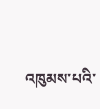འཁུམས་པའི་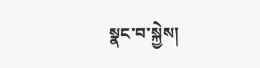སྣང་བ་སྐྱེས།